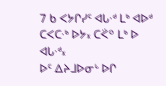7 ᑲ ᐸᔭᒋᓯᑦ ᐊᒐᐧᒄ ᒪᒃ ᐊᐅᒄ ᑕᐸᑕᐧᒃ ᐅᔭ᙮ ᑕᑈᐤ ᒪᒃ ᐅ ᐊᒐᐧᒄ᙮
ᐅᑦ ᐃᔨᒧᐅᓂᒡ ᐅᒋ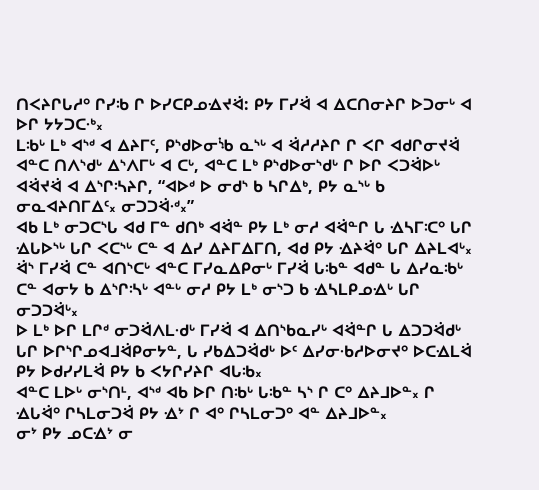ᑎᐸᔨᒋᒐᓱᐤ ᒋᓯᒂ ᒋ ᐅᓯᑕᑭᓄᐎᔪᐛ: ᑭᔭ ᒥᓯᐛ ᐊ ᐃᑕᑎᓂᔨᒋ ᐅᑐᓂᒡ ᐊ ᐅᒋ ᔭᔭᑐᑕᐧᒃ᙮
ᒪᒂᒡ ᒪᒃ ᐊᔅᒄ ᐊ ᐃᔨᒥᑦ, ᑭᔅᑯᐅᓂᔎ ᓇᔅᒡ ᐊ ᐛᓱᓱᔨᒋ ᒋ ᐸᒋ ᐊᑯᒋᓂᔪᐛ ᐊᓐᑕ ᑎᐱᔅᑯᒡ ᐃᔅᐱᒥᒡ ᐊ ᑕᒡ, ᐊᓐᑕ ᒪᒃ ᑭᔅᑯᐅᓂᔅᑯᒡ ᒋ ᐅᒋ ᐸᑐᐛᐅᒡ ᐊᐛᔪᐛ ᐊ ᐃᔅᒋᔄᔨᒋ, “ᐊᐅᒄ ᐅ ᓂᑯᔅ ᑲ ᓴᒋᐃᒃ, ᑭᔭ ᓇᔅᒡ ᑲ ᓂᓇᐊᔨᑎᒥᐃᑦ᙮ ᓂᑐᑐᐛᐧᒄ᙮”
ᐊᑲ ᒪᒃ ᓂᑐᑕᔅᒐ ᐊᑯ ᒥᓐ ᑯᑎᒃ ᐊᐛᓐ ᑭᔭ ᒪᒃ ᓂᓱ ᐊᐛᓐᒋ ᒐ ᐎᓴᒥᑥᐤ ᒐᒋ ᐎᒐᐅᔅᒡ ᒐᒋ ᐸᑕᔅᒡ ᑕᓐ ᐊ ᐃᓯ ᐃᔨᒥᐃᒥᑎ, ᐊᑯ ᑭᔭ ᐎᔨᐛᐤ ᒐᒋ ᐃᔨᒪᐊᒡ᙮ ᐛᔅ ᒥᓯᐛ ᑕᓐ ᐊᑎᔅᑕᒡ ᐊᓐᑕ ᒥᓯᓇᐃᑭᓂᒡ ᒥᓯᐛ ᒐᒂᓐ ᐊᑯᓐ ᒐ ᐃᓯᓇᒂᒡ ᑕᓐ ᐊᓂᔭ ᑲ ᐃᔅᒋᔄᒡ ᐊᓐᒡ ᓂᓱ ᑭᔭ ᒪᒃ ᓂᔅᑐ ᑲ ᐎᓴᒪᑭᓄᐎᒡ ᒐᒋ ᓂᑐᑐᐛᒡ᙮
ᐅ ᒪᒃ ᐅᒋ ᒪᒋᒄ ᓂᑐᐛᐱᒪᐧᑯᒡ ᒥᓯᐛ ᐊ ᐃᑎᔅᑲᓇᓯᒡ ᐊᐛᓐᒋ ᒐ ᐃᑐᑐᐛᑯᒡ ᒐᒋ ᐅᒋᔅᒋᓄᐊᒧᐛᑭᓂᔭᓐ, ᒐ ᓯᑲᐃᑐᐛᑯᒡ ᐅᑦ ᐃᓯᓂᐧᑲᓱᐅᓂᔪᐤ ᐅᑕᐎᒪᐛ ᑭᔭ ᐅᑯᓯᓯᒪᐛ ᑭᔭ ᑲ ᐸᔭᒋᓯᔨᒋ ᐊᒐᒂ᙮
ᐊᓐᑕ ᒪᐅᒡ ᓂᔅᑎᒻ, ᐊᔅᒄ ᐊᑲ ᐅᒋ ᑎᒂᒡ ᒐᒂᓐ ᓴᔅ ᒋ ᑕᐤ ᐃᔨᒧᐅᓐ᙮ ᒋ ᐎᒐᐛᐤ ᒋᓴᒪᓂᑐᐛ ᑭᔭ ᐎᔾ ᒋ ᐊᐤ ᒋᓴᒪᓂᑐᐤ ᐊᓐ ᐃᔨᒧᐅᓐ᙮
ᓂᔾ ᑭᔭ ᓄᑕᐎᔾ ᓂ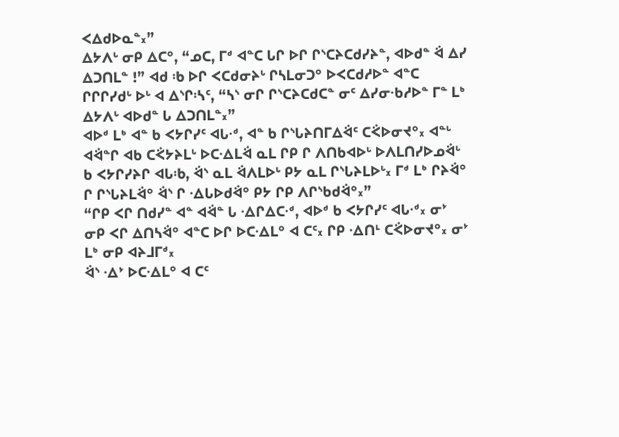ᐸᐃᑯᐅᓇᓐ᙮”
ᐃᔭᐱᒡ ᓂᑭ ᐃᑕᐤ, “ᓄᑕ, ᒥᒄ ᐊᓐᑕ ᒐᒋ ᐅᒋ ᒋᔅᑕᔨᑕᑯᓯᔨᓐ, ᐊᐅᑯᓐ ᐛ ᐃᓯ ᐃᑐᑎᒪᓐ !” ᐊᑯ ᒂ ᐅᒋ ᐸᑕᑯᓂᔨᒡ ᒋᓴᒪᓂᑐᐤ ᐅᐸᑕᑯᓱᐅᓐ ᐊᓐᑕ ᒋᒋᒋᓯᑯᒡ ᐅᒡ ᐊ ᐃᔅᒋᔄᑦ, “ᓴᔅ ᓂᒋ ᒋᔅᑕᔨᑕᑯᑕᓐ ᓂᑦ ᐃᓯᓂᐧᑲᓱᐅᓐ ᒥᓐ ᒪᒃ ᐃᔭᐱᒡ ᐊᐅᑯᓐ ᒐ ᐃᑐᑎᒪᓐ᙮”
ᐊᐅᒄ ᒪᒃ ᐊᓐ ᑲ ᐸᔭᒋᓯᑦ ᐊᒐᐧᒄ, ᐊᓐ ᑲ ᒋᔅᒐᔨᑎᒥᐃᐛᑦ ᑕᑈᐅᓂᔪᐤ᙮ ᐊᓐᒡ ᐊᐛᓐᒋ ᐊᑲ ᑕᑈᔭᔨᒪᒡ ᐅᑕᐎᒪᐛ ᓇᒪ ᒋᑭ ᒋ ᐱᑎᑲᐊᐅᒡ ᐅᐱᒪᑎᓯᐅᓄᐛᒡ ᑲ ᐸᔭᒋᓯᔨᒋ ᐊᒐᒂ, ᐛᔅ ᓇᒪ ᐛᐱᒪᐅᒡ ᑭᔭ ᓇᒪ ᒋᔅᒐᔨᒪᐅᒡ᙮ ᒥᒄ ᒪᒃ ᒋᔨᐛᐤ ᒋ ᒋᔅᒐᔨᒪᐛᐤ ᐛᔅ ᒋ ᐎᒐᐅᑯᐛᐤ ᑭᔭ ᒋᑭ ᐱᒋᔅᑲᑯᐛᐤ᙮”
“ᒋᑭ ᐸᒋ ᑎᑯᓯᓐ ᐊᓐ ᐊᐛᓐ ᒐ ᐎᒋᐃᑕᐧᒄ, ᐊᐅᒄ ᑲ ᐸᔭᒋᓯᑦ ᐊᒐᐧᒄ᙮ ᓂᔾ ᓂᑭ ᐸᒋ ᐃᑎᓴᐛᐤ ᐊᓐᑕ ᐅᒋ ᐅᑕᐎᒪᐤ ᐊ ᑕᑦ᙮ ᒋᑭ ᐎᑎᒻ ᑕᑈᐅᓂᔪᐤ᙮ ᓂᔾ ᒪᒃ ᓂᑭ ᐊᔨᒧᒥᒄ᙮
ᐛᔅ ᐎᔾ ᐅᑕᐎᒪᐤ ᐊ ᑕᑦ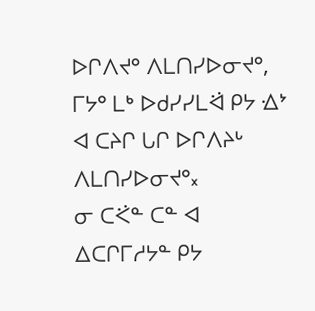ᐅᒋᐱᔪᐤ ᐱᒪᑎᓯᐅᓂᔪᐤ, ᒥᔭᐤ ᒪᒃ ᐅᑯᓯᓯᒪᐛ ᑭᔭ ᐎᔾ ᐊ ᑕᔨᒋ ᒐᒋ ᐅᒋᐱᔨᒡ ᐱᒪᑎᓯᐅᓂᔪᐤ᙮
ᓂ ᑕᑈᓐ ᑕᓐ ᐊ ᐃᑕᒋᒥᓱᔭᓐ ᑭᔭ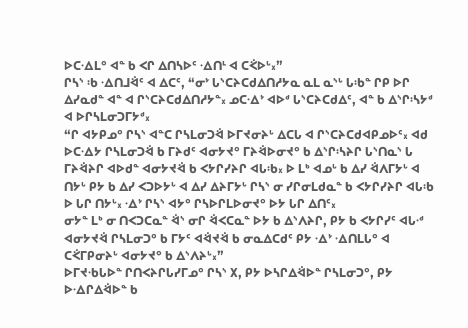ᐅᑕᐎᒪᐤ ᐊᓐ ᑲ ᐸᒋ ᐃᑎᓴᐅᑦ ᐎᑎᒻ ᐊ ᑕᑈᐅᒡ᙮”
ᒋᓴᔅ ᒂ ᐎᑎᒧᐛᑦ ᐊ ᐃᑕᑦ, “ᓂᔾ ᒐᔅᑕᔨᑕᑯᐃᑎᓱᔭᓇ ᓇᒪ ᓇᔅᒡ ᒐᒂᓐ ᒋᑭ ᐅᒋ ᐃᓯᓇᑯᓐ ᐊᓐ ᐊ ᒋᔅᑕᔨᑕᑯᐃᑎᓱᔭᓐ᙮ ᓄᑕᐎᔾ ᐊᐅᒄ ᒐᔅᑕᔨᑕᑯᐃᑦ, ᐊᓐ ᑲ ᐃᔅᒋᔄᔭᒄ ᐊ ᐅᒋᓴᒪᓂᑐᒥᔭᒄ᙮
“ᒋ ᐊᔭᑭᓄᐤ ᒋᓴᔅ ᐊᓐᑕ ᒋᓴᒪᓂᑐᐛ ᐅᒥᔪᓂᔨᒡ ᐃᑕᒐ ᐊ ᒋᔅᑕᔨᑕᑯᐊᑭᓄᐅᑦ᙮ ᐊᑯ ᐅᑕᐎᔭ ᒋᓴᒪᓂᑐᐛ ᑲ ᒥᔨᑯᑦ ᐊᓂᔭᔪᐤ ᒥᔨᐛᐅᓂᔪᐤ ᑲ ᐃᔅᒋᔄᔨᒋ ᒐᔅᑎᓇᔅ ᒐ ᒥᔨᐛᔨᒋ ᐊᐅᑯᓐ ᐊᓂᔭᔪᐛ ᑲ ᐸᔭᒋᓯᔨᒋ ᐊᒐᒂ᙮ ᐅ ᒪᒃ ᐊᓄᒡ ᑲ ᐃᓯ ᐛᐱᒥᔭᒡ ᐊ ᑎᔭᒡ ᑭᔭ ᑲ ᐃᓯ ᐸᑐᐅᔭᒡ ᐊ ᐃᓯ ᐃᔨᒥᔭᒡ ᒋᓴᔅ ᓂ ᓯᒋᓂᒪᑯᓇᓐ ᑲ ᐸᔭᒋᓯᔨᒋ ᐊᒐᒂ ᐅ ᒐᒋ ᑎᔭᒡ᙮ ᐎᔾ ᒋᓴᔅ ᐊᔭᐤ ᒋᓴᐅᒋᒪᐅᓂᔪᐤ ᐅᔭ ᒐᒋ ᐃᑎᑦ᙮
ᓂᔭᓐ ᒪᒃ ᓂ ᑎᐸᑐᑕᓇᓐ ᐛᔅ ᓂᒋ ᐛᐸᑕᓇᓐ ᐅᔭ ᑲ ᐃᔅᐱᔨᒋ, ᑭᔭ ᑲ ᐸᔭᒋᓯᑦ ᐊᒐᐧᒄ ᐊᓂᔭᔪᐛ ᒋᓴᒪᓂᑐᐤ ᑲ ᒥᔭᑦ ᐊᐛᔪᐛ ᑲ ᓂᓇᐃᑕᑯᑦ ᑭᔭ ᐎᔾ ᐎᑎᒪᒐᐤ ᐊ ᑕᑈᒥᑭᓂᔨᒡ ᐊᓂᔭᔪᐤ ᑲ ᐃᔅᐱᔨᒡ᙮”
ᐅᒥᔪᐧᑲᒐᐅᓐ ᒋᑎᐸᔨᒋᒐᓯᒥᓄᐤ ᒋᓴᔅ ᙭, ᑭᔭ ᐅᓴᒋᐃᐛᐅᓐ ᒋᓴᒪᓂᑐᐤ, ᑭᔭ ᐅᐎᒋᐃᐛᐅᓐ ᑲ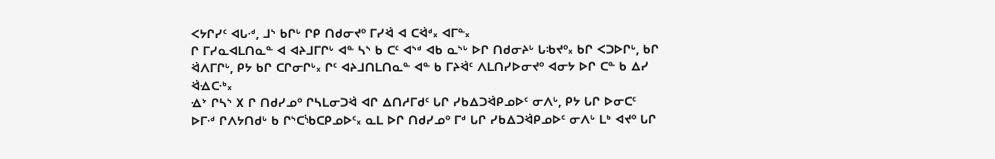ᐸᔭᒋᓯᑦ ᐊᒐᐧᒄ, ᒧᔅ ᑲᒋᒡ ᒋᑭ ᑎᑯᓂᔪᐤ ᒥᓯᐛ ᐊ ᑕᐛᒄ᙮ ᐊᒥᓐ᙮
ᒋ ᒥᓯᓇᐊᒪᑎᓇᓐ ᐊ ᐊᔨᒧᒥᒋᒡ ᐊᓐ ᓴᔅ ᑲ ᑕᑦ ᐊᔅᒄ ᐊᑲ ᓇᔅᒡ ᐅᒋ ᑎᑯᓂᔨᒡ ᒐᒂᔪᐤ᙮ ᑲᒋ ᐸᑐᐅᒋᒡ, ᑲᒋ ᐛᐱᒥᒋᒡ, ᑭᔭ ᑲᒋ ᑕᒋᓂᒋᒡ᙮ ᒋᑦ ᐊᔨᒧᑎᒪᑎᓇᓐ ᐊᓐ ᑲ ᒥᔨᐛᑦ ᐱᒪᑎᓯᐅᓂᔪᐤ ᐊᓂᔭ ᐅᒋ ᑕᓐ ᑲ ᐃᓯ ᐛᐎᑕᐧᒃ᙮
ᐎᔾ ᒋᓴᔅ ᙭ ᒋ ᑎᑯᓯᓄᐤ ᒋᓴᒪᓂᑐᐛ ᐊᒋ ᐃᑎᓱᒥᑯᑦ ᒐᒋ ᓯᑲᐃᑐᐛᑭᓄᐅᑦ ᓂᐱᒡ, ᑭᔭ ᒐᒋ ᐅᓂᑕᑦ ᐅᒥᐧᒄ ᒋᐱᔭᑎᑯᒡ ᑲ ᒋᔅᑕᔎᑕᑭᓄᐅᑦ᙮ ᓇᒪ ᐅᒋ ᑎᑯᓯᓄᐤ ᒥᒄ ᒐᒋ ᓯᑲᐃᑐᐛᑭᓄᐅᑦ ᓂᐱᒡ ᒪᒃ ᐊᔪᐤ ᒐᒋ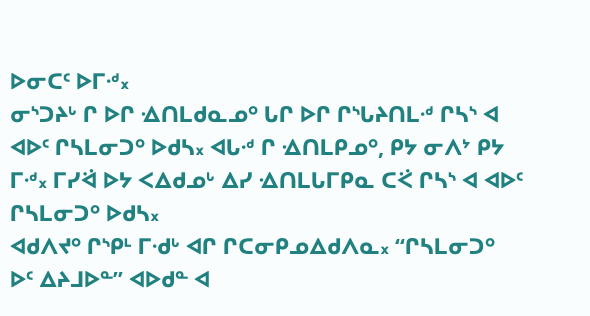ᐅᓂᑕᑦ ᐅᒥᐧᒄ᙮
ᓂᔅᑐᔨᒡ ᒋ ᐅᒋ ᐎᑎᒪᑯᓇᓄᐤ ᒐᒋ ᐅᒋ ᒋᔅᒐᔨᑎᒪᐧᒄ ᒋᓴᔅ ᐊ ᐊᐅᑦ ᒋᓴᒪᓂᑐᐤ ᐅᑯᓴ᙮ ᐊᒐᐧᒄ ᒋ ᐎᑎᒪᑭᓄᐤ, ᑭᔭ ᓂᐱᔾ ᑭᔭ ᒥᐧᒄ᙮ ᒥᓯᐛ ᐅᔭ ᐸᐃᑯᓄᒡ ᐃᓯ ᐎᑎᒪᒐᒥᑭᓇ ᑕᑈ ᒋᓴᔅ ᐊ ᐊᐅᑦ ᒋᓴᒪᓂᑐᐤ ᐅᑯᓴ᙮
ᐊᑯᐱᔪᐤ ᒋᔅᑭᒻ ᒥᐧᑯᒡ ᐊᒋ ᒋᑕᓂᑭᓄᐃᑯᐱᓇ᙮ “ᒋᓴᒪᓂᑐᐤ ᐅᑦ ᐃᔨᒧᐅᓐ” ᐊᐅᑯᓐ ᐊ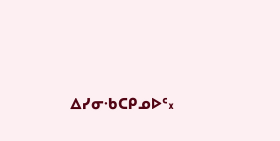ᐃᓯᓂᐧᑲᑕᑭᓄᐅᑦ᙮